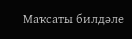Маҡсаты билдәле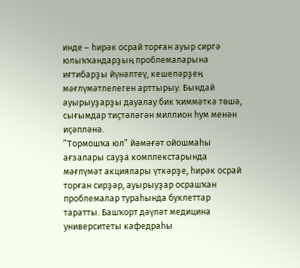инде – һирәк осрай торған ауыр сиргә юлыҡҡандарҙың проблемаларына иғтибарҙы йүнәлтеү, кешеләрҙең мәғлүмәтлелеген арттырыу. Бындай ауырыуҙарҙы дауалау бик ҡиммәткә төшә, сығымдар тиҫтәләгән миллион һум менән иҫәпләнә.
”Тормошҡа юл” йәмәғәт ойошмаһы ағзалары сауҙа комплекстарында мәғлүмәт акциялары үткәрҙе, һирәк осрай торған сирҙәр, ауырыуҙар осрашҡан проблемалар тураһында буклеттар таратты. Башҡорт дәүләт медицина университеты кафедраһы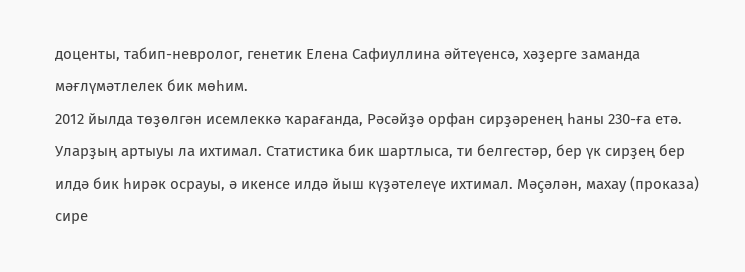доценты, табип-невролог, генетик Елена Сафиуллина әйтеүенсә, хәҙерге заманда мәғлүмәтлелек бик мөһим.
2012 йылда төҙөлгән исемлеккә ҡарағанда, Рәсәйҙә орфан сирҙәренең һаны 230-ға етә. Уларҙың артыуы ла ихтимал. Статистика бик шартлыса, ти белгестәр, бер үк сирҙең бер илдә бик һирәк осрауы, ә икенсе илдә йыш күҙәтелеүе ихтимал. Мәҫәлән, махау (проказа) сире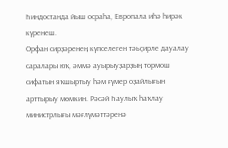Һиндостанда йыш осраһа, Европала иһә һирәк күренеш.
Орфан сирҙәренең күпселеген тәьҫирле дауалау саралары юҡ, әммә ауырыуҙарҙың тормош сифатын яҡшыртыу һәм ғүмер оҙайлығын арттырыу мөмкин. Рәсәй Һаулыҡ һаҡлау министрлығы мәғлүмәттәренә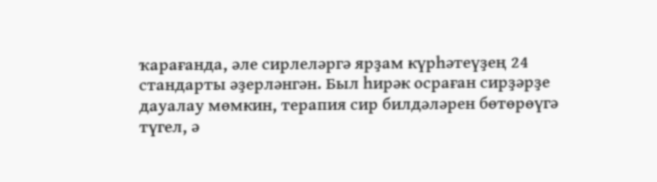ҡарағанда, әле сирлеләргә ярҙам күрһәтеүҙең 24 стандарты әҙерләнгән. Был һирәк осраған сирҙәрҙе дауалау мөмкин, терапия сир билдәләрен бөтөрөүгә түгел, ә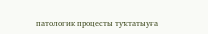патологик процесты туҡтатыуға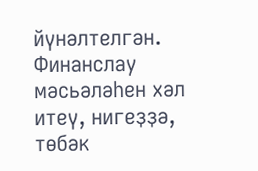йүнәлтелгән. Финанслау мәсьәләһен хәл итеү, нигеҙҙә, төбәк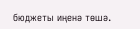бюджеты иңенә төшә.